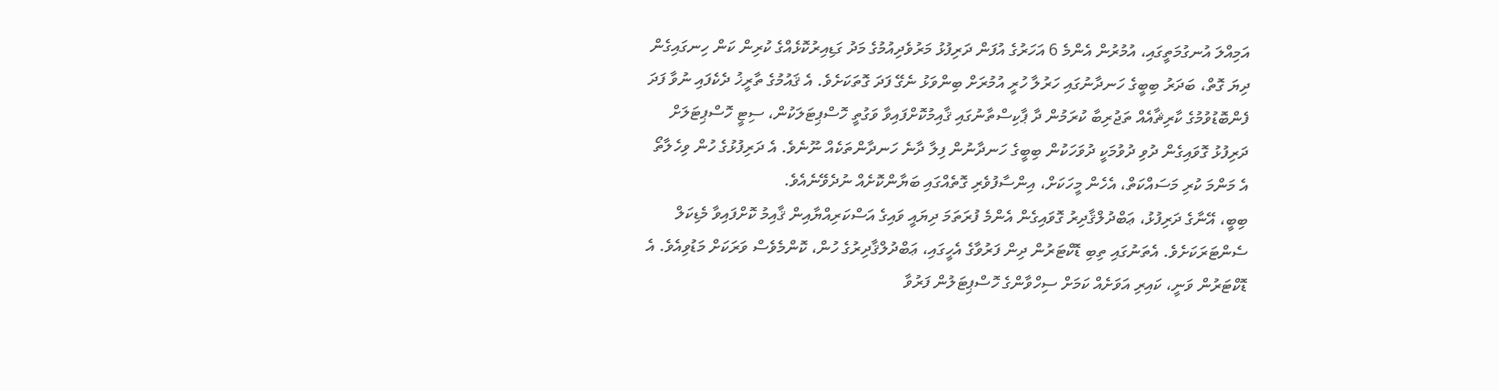އަމިއްލަ އުނގުމަތީގައި، އުމުރުން އެންމެ 6 އަހަރުގެ އުފަން ދަރިފުޅު މަރުވެދިއުމުގެ މަދު ގަޑިއިރުކޮޅެއްގެ ކުރިން ކަން ހިނގައިގެން ދިޔަ ގޮތް، ބަދަރު ބިބީގެ ހަނދާނުގައި ހަރުލާ ހުރީ އުމުރަށް ބިންވަޅު ނެގޭ ފަދަ ގޮތަކަށެވެ. އެ ޤައުމުގެ ތާރީޚު ދެކެފައި ނުވާ ފަދަ ފެންބޮޑުވުމުގެ ކާރިޘާއެއް ތަޖުރިބާ ކުރަމުން ދާ ޕާކިސްތާނުގައި ޤާއިމުކޮށްފައިވާ ވަގުތީ ހޮސްޕިޓަލަކުން، ސިޓީ ހޮސްޕިޓަލަށް ދަރިފުޅު ގޮވައިގެން ދުވި ދުވުމަކީ ދުވަހަކުން ބިބީގެ ހަނދާނުން ފިލާ ދާނެ ހަނދާންތަކެއް ނޫނެވެ. އެ ދަރިފުޅުގެ ހުން ވިހެލާތޯ އެ މަންމަ ކުރި މަސައްކަތް، އެހެން މީހަކަށް، އިންސާފުވެރި ގޮތެއްގައި ބަޔާންކޮށެއް ނުދެވޭނެއެވެ.
ބިބީ، އޭނާގެ ދަރިފުޅު، ޢަބްދުލްޤާދިރު ގޮވައިގެން އެންމެ ފުރަތަމަ ދިޔައީ ވައިގެ އަސްކަރިއްޔާއިން ޤާއިމު ކޮށްފައިވާ މެޑިކަލް ސެންޓަރަކަށެވެ. އެތަނުގައި ތިބި ޑޮކްޓަރުން ދިން ފަރުވާގެ އެހީގައި، ޢަބްދުލްޤާދިރުގެ ހުން، ކޮންމެވެސް ވަރަކަށް މަޑުވިއެވެ. އެ ޑޮކްޓަރުން ވަނީ، ކައިރި އަވަށެއް ކަމަށް ސިހްވާންގެ ހޮސްޕިޓަލުން ފަރުވާ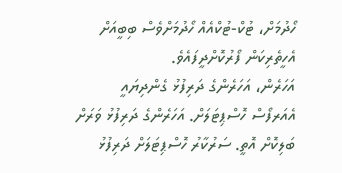ހޯދުމަށް، ޓުކް-ޓުކްއެއް ހޯދުމަށްވެސް ބިބީއަށް އެހީތެރިކަން ފޯރުކޮށްދީފައެވެ.
އަހަރެން، އަހަރެންގެ ދަރިފުޅު ގެންދިޔައީ އެއަރފޯސް ހޮސްޕިޓަލަށް. އަހަރެންގެ ދަރިފުޅު ވަރަށް ބަލިކޮށް އޮތީ. ސަރުކާރު ހޮސްޕިޓަލަށް ދަރިފުޅު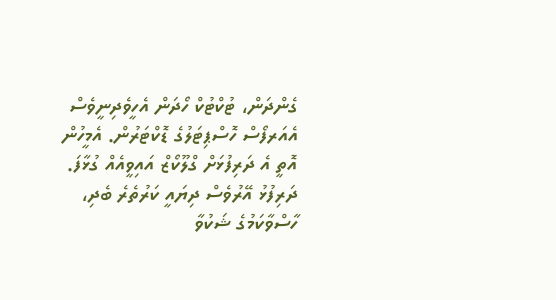ގެންދަން، ޓުކްޓުކް ހޯދަން އެހީވެދިނީވެސް އެއަރފޯސް ހޮސްޕިޓަލުގެ ޑޮކްޓަރުން. އެމީހުން އޮތީ އެ ދަރިފުޅަށް ގްލޫކޯޒް އައިވީއެއް ގުޅާފަ. ދަރިފުޅު އޭރުވެސް ދިޔައީ ކަރުތެރެ ބެދި، ހާސްވާކަމުގެ ޝަކުވާ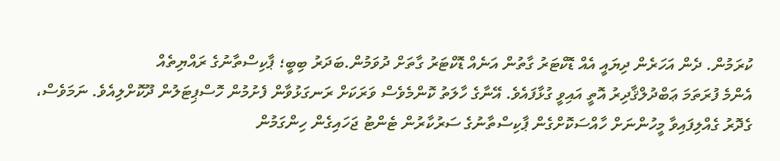ކުރަމުން. ދެން އަހަރެން ދިޔައީ އެއް ޑޮކްޓަރު ގާތުން އަނެއް ޑޮކްޓަރު ގާތަށް ދުވަމުން.ބަދަރު ބިބީ؛ ޕާކިސްތާނުގެ ރައްޔިތެއް
އެންމެ ފުރަތަމަ ޢަބްދުލްޤާދިރު އޮތީ އައިވީ ގުޅާފައެވެ. އޭނާގެ ހާލަތު ކޮންމެވެސް ވަރަކަށް ރަނގަޅުވާން ފެށުމުން ހޮސްޕިޓަލުން ދޫކޮށްލިއެވެ. ނަމަވެސް، ގެދޮރު ގެއްލިފައިވާ މީހުންނަށް ހާއްސަކޮށްގެން ޕާކިސްތާނުގެ ސަރުކާރުން ޓެންޓު ޖަހައިގެން ހިންގަމުން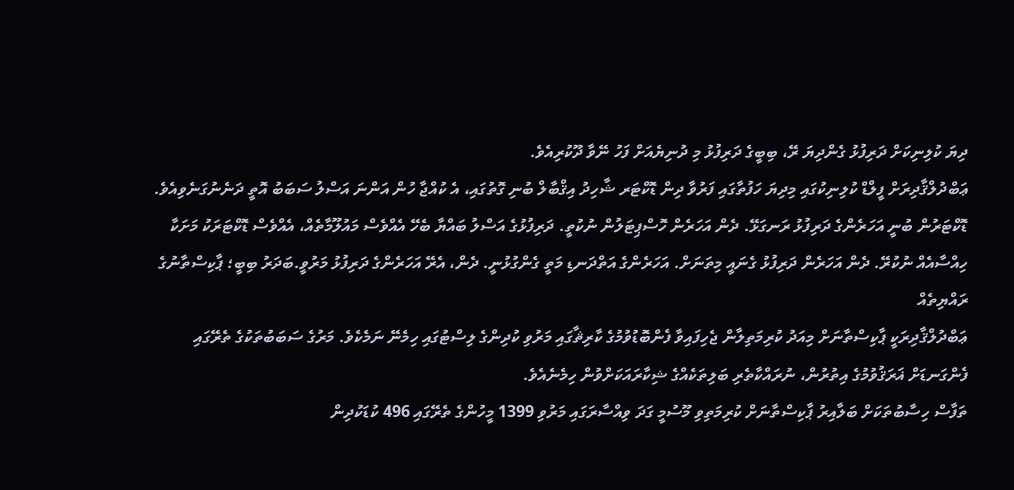ދިޔަ ކުލިނިކަށް ދަރިފުޅު ގެންދިޔަ ރޭ، ބިބީގެ ދަރިފުޅު މި ދުނިޔެއަށް ފަހު ނޭވާ ދޫކުރިއެވެ.
ޢަބްދުލްޤާދިރަށް ފީލްޑް ކުލިނިކުގައި މިދިޔަ ހަފުތާގައި ފަރުވާ ދިން ޑޮކްޓަރ ޝާހިދު އިޤްބާލް ބުނި ގޮތުގައި، އެ ކުއްޖާ ހުން އަންނަ އަސްލު ސަބަބު އޮތީ ދަނެނުގަނެވިއެވެ.
ޑޮކްޓަރުން ބުނީ އަހަރެންގެ ދަރިފުޅު ރަނގަޅޭ. ދެން އަހަރެން ހޮސްޕިޓަލުން ނުކުތީ. ދަރިފުޅުގެ އަސްލު ބައްޔާ ބެހޭ އެއްވެސް މައުލޫމާތެއް، އެއްވެސް ޑޮކްޓަރަކު މަށަކާ ހިއްސާއެއް ނުކުރޭ. ދެން އަހަރެން ދަރިފުޅު ގެނައީ މިތަނަށް. އަހަރެންގެ އަތްދަނޑި މަތީ ގެންގުޅުނީ. ދެން، އެރޭ އަހަރެންގެ ދަރިފުޅު މަރުވީ.ބަދަރު ބިބީ؛ ޕާކިސްތާނުގެ ރައްޔިތެއް
ޢަބްދުލްޤާދިރަކީ ޕާކިސްތާނަށް މިއަދު ކުރިމަތިލާން ޖެހިފައިވާ ފެންބޮޑުވުމުގެ ކާރިޘާގައި މަރުވި ކުދިންގެ ލިސްޓުގައި ހިމެނޭ ނަމެކެވެ. މަރުގެ ސަބަބުތަކުގެ ތެރޭގައި ފެންގަނޑަށް ޣަރަޤުވުމުގެ އިތުރުން، ނުރައްކާތެރި ބަލިތަކެއްގެ ޝިކާރައަކަށްވުން ހިމެނެއެވެ.
ތަފާސް ހިސާބުތަކަށް ބަލާއިރު ޕާކިސްތާނަށް ކުރިމަތިވި މޫސުމީ ގަދަ ވިއްސާރަގައި މަރުވި 1399 މީހުންގެ ތެރޭގައި 496 ކުޑަކުދިން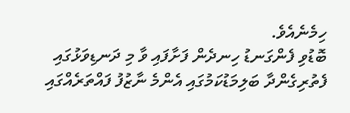ހިމެނެއެވެ.
ބޮޑުވި ފެންގަނޑު ހިނދެން ފަށާފައި ވާ މި ދަނޑިވަޅުގައި ފެތުރިގެންދާ ބަލިމަޑުކަމުގައި އެންމެ ނާޒުފު ފައްތަރެއްގައި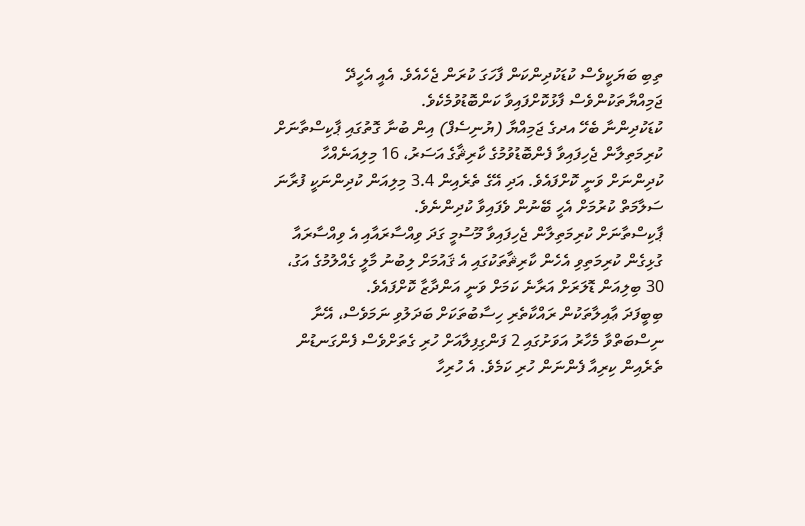ތިބި ބަޔަކީވެސް ކުޑަކުދިންކަން ފާހަގަ ކުރަން ޖެހެއެވެ. އެއީ އެހީދޭ ޖަމިއްޔާތަކުންވެސް ފާޅުކޮށްފައިވާ ކަންބޮޑުވުމެކެވެ.
ކުޑަކުދިންނާ ބެހޭ އދގެ ޖަމިއްޔާ (ޔުނިސެފް) އިން ބުނާ ގޮތުގައި ޕާކިސްތާނަށް ކުރިމަތިލާން ޖެހިފައިވާ ފެންބޮޑުވުމުގެ ކާރިޘާގެ އަސަރު، 16 މިލިއަނެއްހާ ކުދިންނަށް ވަނީ ކޮށްފައެވެ. އަދި އޭގެ ތެރެއިން 3.4 މިލިއަން ކުދިންނަކީ ފުރާނަ ސަލާމަތް ކުރުމަށް އެހީ ބޭނުން ވެފައިވާ ކުދިންނެވެ.
ޕާކިސްތާނަށް ކުރިމަތިލާން ޖެހިފައިވާ މޫސުމީ ގަދަ ވިއްސާރައާއި އެ ވިއްސާރައާ ގުޅިގެން ކުރިމަތިވި އެހެން ކާރިޘާތަކުގައި އެ ޤައުމަށް ލިބުނު މާލީ ގެއްލުމުގެ އަގު، 30 ބިލިއަން ޑޮލަރަށް އަރާނެ ކަމަށް ވަނީ އަންދާޒާ ކޮށްފައެވެ.
ބިބީފަދަ ޢާއިލާތަކުން ރައްކާތެރި ހިސާބުތަކަށް ބަދަލުވި ނަމަވެސް، އޭނާ ނިސްބަތްވާ މެހާރު އަވަށުގައި 2 ފަންގިފިލާއަށް ހުރި ގެތަށްވެސް ފެންގަނޑުން ތެރެއިން ކިރިއާ ފެންނަން ހުރި ކަމެވެ. އެ ހުރިހާ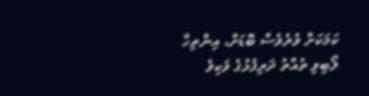ކަމަކަށް ވުރެވެސް ބޮޑަށް، އިންތިހާ ލޯބިވި ތުއްތު ދަރިފުޅުގެ ވަކިވެ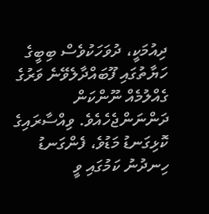ދިއުމަކީ، ދުވަހަކުވެސް ބިބީގެ ހަޔާތުގައި ފޫބައްދާލެވޭނެ ވަރުގެ ގެއްލުމެއް ނޫންކަން ދަންނަންޖެހެއެވެ. ވިއްސާރައިގެ ކޮޅިގަނޑު މަޑުވެ، ފެންގަނޑު ހިނދުނު ކަމުގައި ވީ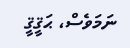ނަމަވެސް، ޙަޤީޤީ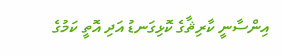އިންސާނީ ކާރިޘާގެ ކޮޅިގަނޑު އަދި އޮތީ ކަމުގެ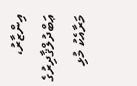އިންޒާރު، ޢަބްދުލްޤާދިރުގެ މަރާއެކު މުޅި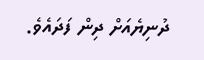ދުނިޔެއަށް ދިން ފަދައެވެ.